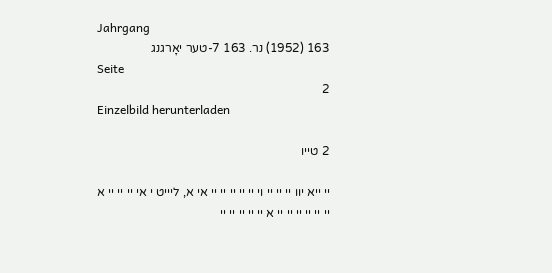Jahrgang
163 (1952) נר. 163 7-טער יאָרגנג
Seite
2
Einzelbild herunterladen

2 טייו

יי ייא יוו יי יי יי וי יי יי יי יי יי אי א, ליייט י אי יי יי יי א יי יי יי יי יי יי א יי יי יי יי יי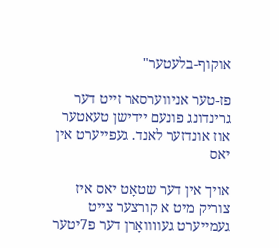אוקוף-בלעטער"

פז-טער אניווערסאר זייט דער גרינדונג פונעם יידישן טעאטער אוז אונדזער לאנד. געפייערט אין יאס

אויך אין דער שטאָט יאס איז צוריק מיט א קורצער צייט געמייערט געוװואָרן דער פ7יטער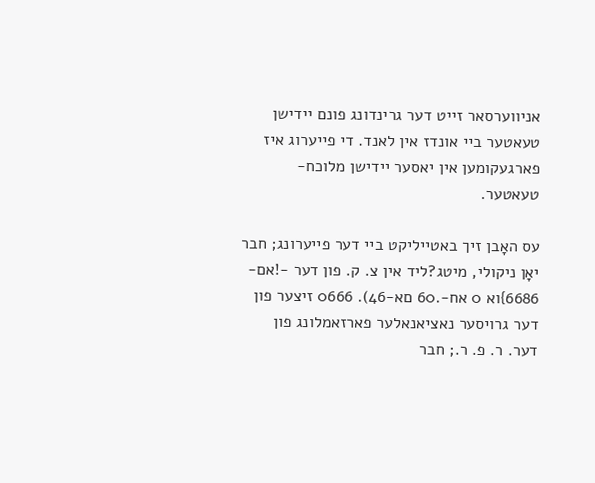אניווערסאר זייט דער גרינדונג פונם יידישן טעאטער ביי אונדז אין לאנד. די פייערוג איז פארגעקומען אין יאסער יידישן מלוכח-טעאטער.

עס האָבן זיך באטייליקט ביי דער פייערונג; חבר יאָן ניקולי, מיטג?ליד אין צ. ק. פון דער -!אם- 6686}וא 0 אח-.60 םא-46). 0666 זיצער פון דער גרויסער נאציאנאלער פארזאמלונג פון דער. ר. פ. ר.; חבר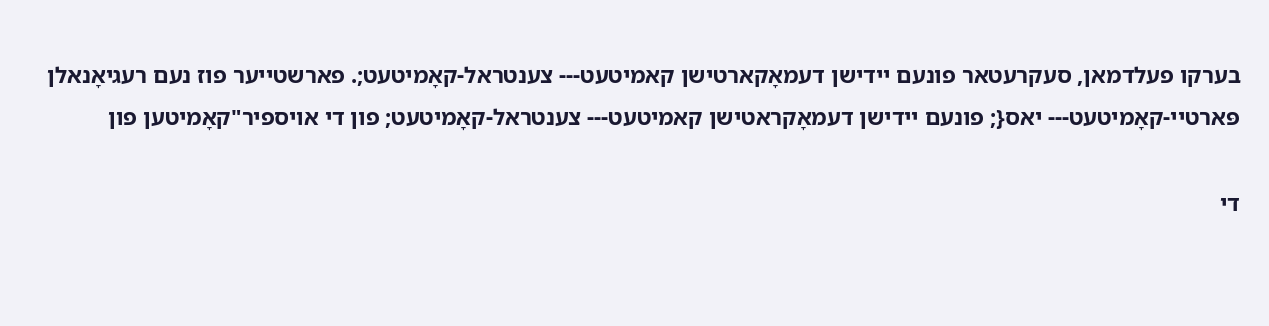בערקו פעלדמאן, סעקרעטאר פונעם יידישן דעמאָקארטישן קאמיטעט--- צענטראל-קאָמיטעט;. פארשטייער פוז נעם רעגיאָנאלן פּארטיי-קאָמיטעט--- יאס{; פונעם יידישן דעמאָקראטישן קאמיטעט--- צענטראל-קאָמיטעט; פון די אויספיר"קאָמיטען פון

די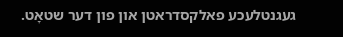געגנטלעכע פאלקסדראטן און פון דער שטאָט.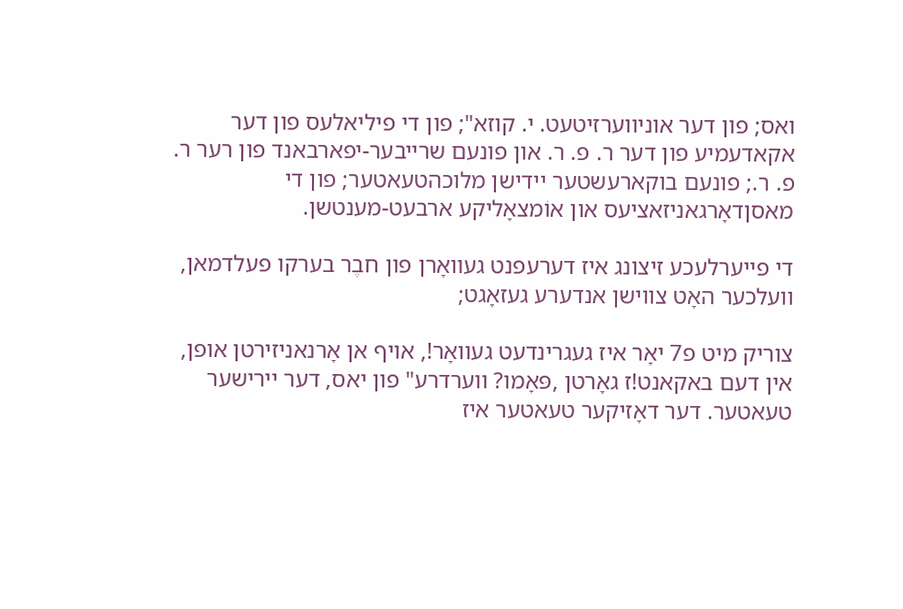ואס; פון דער אוניווערזיטעט. י. קוזא"; פון די פיליאלעס פון דער אקאדעמיע פון דער ר. פ. ר. און פונעם שרייבער-יפארבאנד פון רער ר. פ. ר.; פונעם בוקארעשטער יידישן מלוכהטעאטער; פון די מאסןדאָרגאניזאציעס און אוֹמצאָליקע ארבעט-מענטשן.

די פייערלעכע זיצונג איז דערעפנט געװאָרן פון חבֶר בערקו פעלדמאן, וועלכער האָט צווישן אנדערע געזאָגט;

צוריק מיט פ7 יאָר איז געגרינדעט געוואָר!, אויף אן אָרנאניזירטן אופן, אין דעם באקאנט!ז גאָרטן ,פּאָמו? ווערדרע" פון יאס, דער יירישער טעאטער. דער דאָזיקער טעאטער איז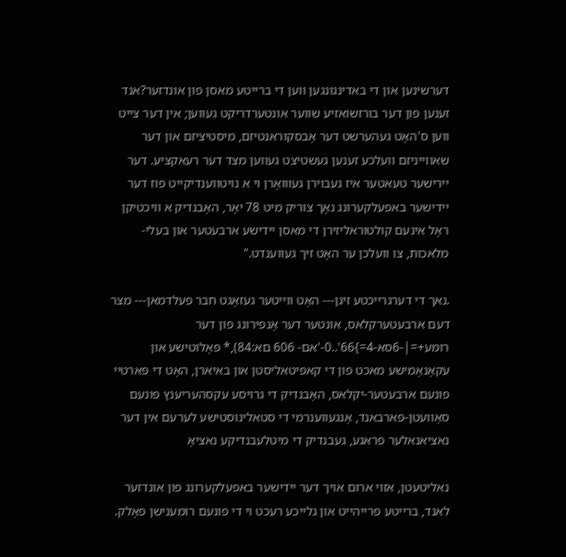דערשינען און די באדינגונגען ווען די ברייטע מאסן פון אונדזער?אנד זענען פון דער בורזשואזיע שווער אונטערדריקט געווען; אין דער צייט ווען ס'האָט געהערשט דער אָבסקוראנטיזם, מיסטיציזם און דער שאוױיניזם וועלכע זענען געשטיצט געווען מצד דער רעאקציע. דער יירישער טעאטער איז געבוירן געװואָרן וי א נויטווענדיקייט פוז דער יידישער באפעלקערונג נאָך צוריק מיט 78 יאָר, האָבנדיק א וויכטיקן ראָל אינעם קולטוראליזירן די מאסן יידישע ארבעטער און בעלי-מלאכות, צו וועלכן ער האָט זיך געווענדט."

.נאך די דערגרייכטע זיגן--- האָט ווייטער געזאָגט חבר פעלדמאן--- מצר דעם ארבעטערקלאס, אונטער דער אָנפירונג פון דער רומע+=|-6סא-4=}66'..0-'אם- 606 םא:84),* פּאָלוטישע און עקאָנאָמישע מאכט פון די קאפּיטאליסטן און באיארן, האָט די פּארטיי פונעם ארבעטער-יקלאס, האָבנדיק די גרויסע עקסהעריענץ פונעם סאָוועטן-פארבאנד, אָנגעווענרמי די סטאלינוסטישע לערעם אין דער נאציאנאלער פראגע, געבנדיק די מיטלעבנדיקע נאציאָ

נאליטעטן, אזוי ארום אויך דער יידישער באפעלקערונג פון אונדזער לאנד, ברייטע פרייהייט און גלייכע רעכט וי די פונעם רומענישן פאָלק.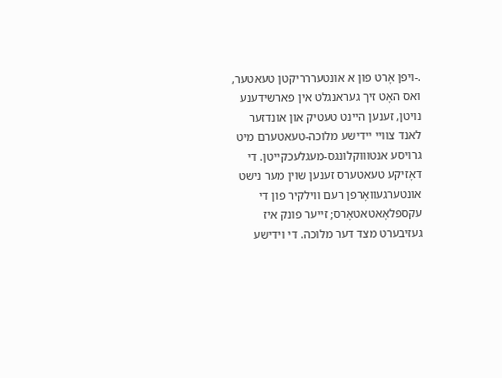.-ויפן אָרט פון א אונטעררריקטן טעאטער, ואס האָט זיך געראנגלט אין פארשידענע נויטן, זענען היינט טעטיק און אונדזער לאנד צוויי יידישע מלוכה-טעאטערם מיט גרויסע אנטוווקלונגס-מעגלעכקייטן. די דאָזיקע טעאטערס זענען שוין מער נישט אונטערגעוואָרפן רעם ווילקיר פון די עקספּלאָאטאטאָרס; זייער פונק איז געזיבערט מצד דער מלוכה. די וידישע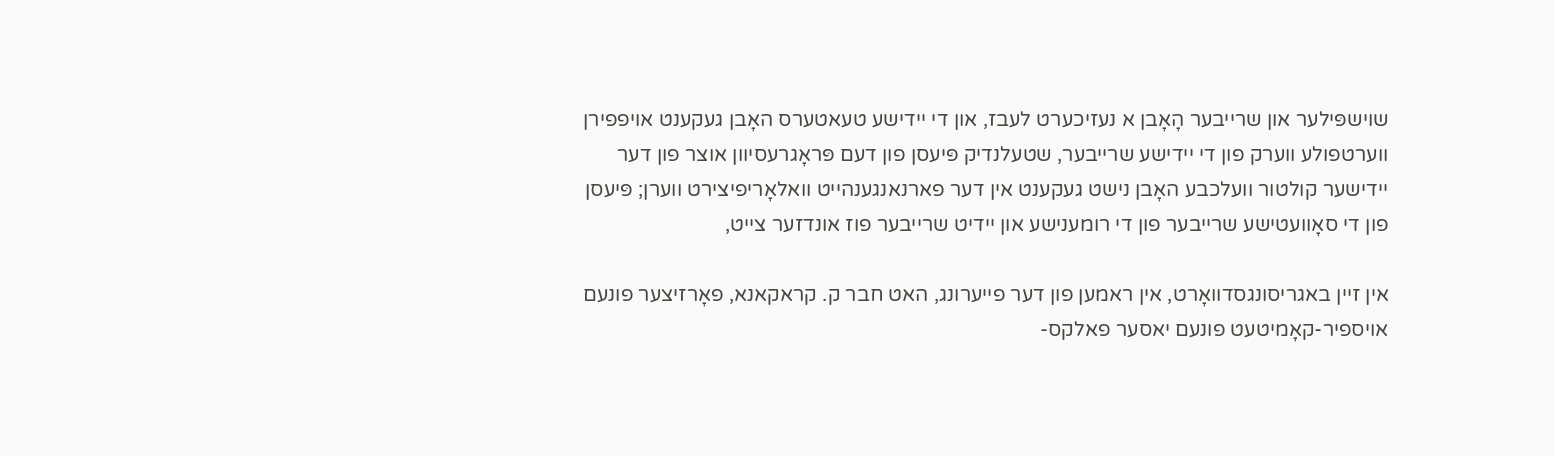שוישפּילער און שרייבער הָאָבן א נעזיכערט לעבז, און די יידישע טעאטערס האָבן געקענט אויפפירן ווערטפולע ווערק פון די יידישע שרייבער, שטעלנדיק פּיעסן פון דעם פּראָגרעסיוון אוצר פון דער יידישער קולטור וועלכבע האָבן נישט געקענט אין דער פארנאנגענהייט וואלאָריפיצירט ווערן; פּיעסן פון די סאָוועטישע שרייבער פון די רומענישע און יידיט שרייבער פוז אונדזער צייט,

אין זיין באגריסונגסדוואָרט, אין ראמען פון דער פייערונג, האט חבר ק. קראקאנא, פאָרזיצער פונעם אויספיר-קאָמיטעט פונעם יאסער פאלקס-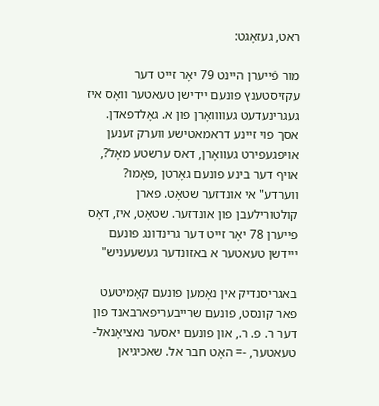ראט, געזאָגט:

מור פֿייערן היינט 79 יאָר זייט דער עקזיסטענץ פונעם יידישן טעאטער וואָס איז געגרינעדעט געוװואָרן פון א. גאָלדפאדן. אסך פוי זיינע דראמאטישע ווערק זענען אויפגעפירט געװאָרן, דאס ערשטע מאָל?, אויף דער בינע פונעם גאָרטן ,פּאָמו? ווערדע" אי אונדזער שטאָט. פארן קולטורילעבן פון אונדזער. שטאָט, איז, דאָס פייערן 78 יאָר זייט דער גרינדונג פונעם ייידשן טעאטער א באזונדער געשעעניש"

באגריסנדיק אין נאָמען פונעם קאָמיטעט פאר קונסט, פונעם שרייבעריפארבאנד פון דער ר. פ. ר., און פונעם יאסער נאציאָנאל-טעאטער, -= האָט חבר אל. שאכיגיאן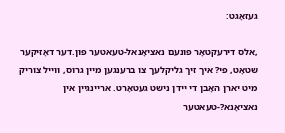געזאָגט:

,אלס דירעקטאָר פונעם נאציאָנאל-טעאטער פון.דער דאָזיקער שטאָט, פי? איך זיך גליקלעך צו ברענגען מיין גרוס, ווייל צוריק מיט יארן האָבן די יידן נישט געטאָרט. אריינגיין אין נאציאָנא?-טעאטער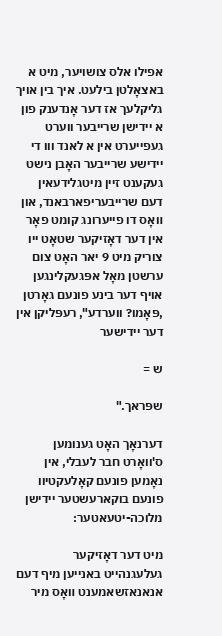אפילו אלס צושויער, מיט א באצאָלטן בילעט. איך בין אויך גליקלעך אז דער אָנדענק פון א יידישן שרייבער ווערט געפייערט אין א לאנד ווו די יידישע שרייבער האָבן נישט געקענט זיין מיטגלידעאין דעם שרייבעריפארבאנד, און װאָס דו פייערונג קומט פאָר אין דער דאָזיקער שטאָט ייו צוריק מיט 9 יאר האָט צום ערשטן מאָל אפּגעקלינגען אויף דער בינע פונעם גאָרטן ,פּאָמו? ווערדע", רעפּליקן אין דער יידישער

ש =

שפּראך."

דערנאָך האָט גענומען ס'וואָרט חבר לעבלי, אין נאָמען פונעם קאָלעקטיוו פונעם בוקארעשטער יידישן מלוכה-יטעאטער:

מיט דער דאָזיקער געלעגנהייט באנייען מיף דעם אנאנאזשאמענט װאָס מיר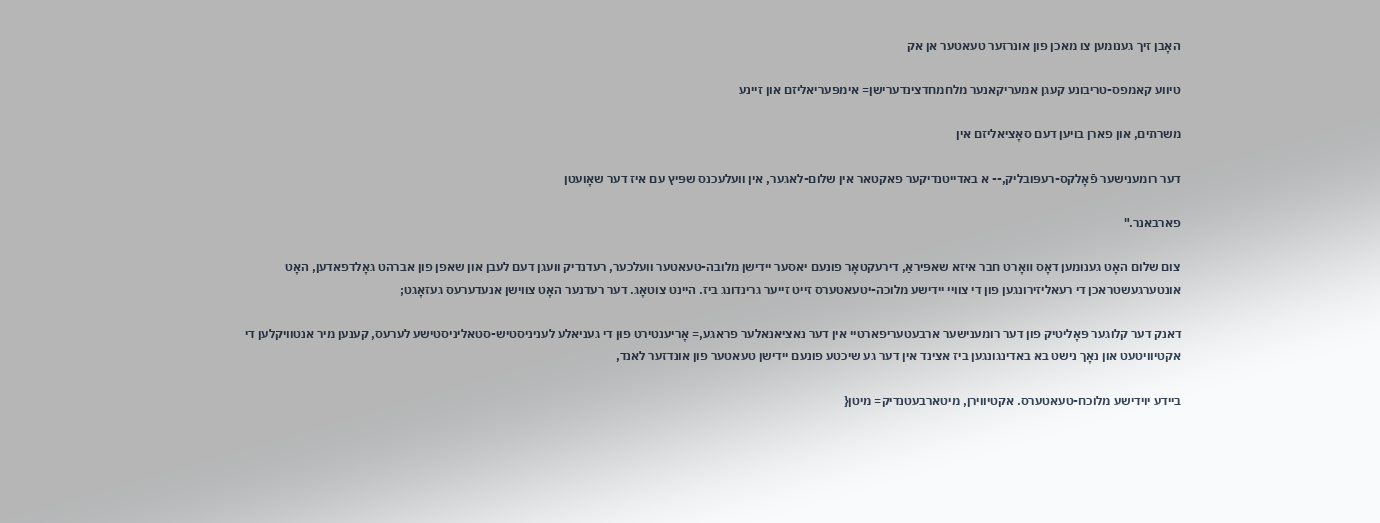האָבן זיך גענומען צו מאכן פון אונרזער טעאטער אן אק

טיווע קאמפס-טריבונע קעגן אמעריקאנער מלחמחדצינדערישן= אימפּעריאליזם און זיינע

משרתים, און פארן בויען דעם סאָציאליזם אין

דער רומענישער פֿאָלקס-רעפּובליק,-- א באדייטנדיקער פאקטאר אין שלום-לאגער, אין וועלעכנס שפּיץ עם איז דער שאָועטן

פארבאנר."

צום שלום האָט גענומען דאָס װאָרט חבר איזא שאפּיראַ, דירעקטאָר פונעם יאסער יידישן מלובה-טעאטער וועלכער, רעדנדיק וועגן דעם לעבן און שאפן פון אברהט גאָלדפאדען, האָט אונטערגעשטראכן די רעאליזירונגען פון די צוויי יידישע מלוכה-יטעאטערס זייט זייער גרינדונג ביז. היינט צוטאָג. דער רעדנער האָט צווישן אנעדערעס געזאָגט;

דאנק דער קלוגער פּאָליטיק פון דער רומענישער ארבעטעריפארטיי אין דער נאציאנאלער פראגע,= אָריענטירט פוּן די געניאלע לעניניסטיש-סטאליניסטישע לערעס, קענען מיר אנטוויקלען די אקטיוויטעט און נאָך נישט בא באדינגונגען ביז אצינד אין דער גע שיכטע פונעם יידישן טעאטער פון אונדזער לאנד,

ביידע יוידישע מלוכח-טעאטערס. אקטיווירן, מיטארבעטנדיק= מיטן{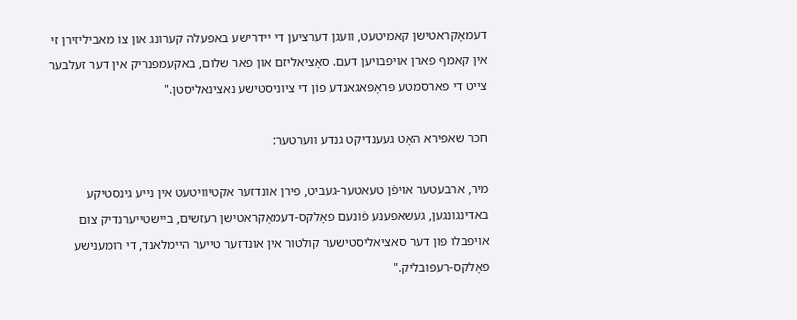דעמאָקראטישן קאמיטעט, וועגן דערציען די יידרישע באפעלה קערונג און צוֹ מאביליזירן זי אין קאמף פארן אויפבויען דעם. סאָציאליזם און פאר שלום, באקעמפנריק אין דער זעלבער צייט די פארסמטע פּראָפּאגאנדע פוֹן די ציוניסטישע נאצינאליסטן."

חכר שאפּירא האָט געענדיקט גנדע ווערטער:

מיר, ארבעטער אױפֿן טעאטער-געביט, פירן אונדזער אקטיוויטעט אין נייע גינסטיקע באדינגונגען, געשאפענע פֿונעם פאָלקס-דעמאָקראטישן רעזשים, ביישטייערנדיק צום אויפבלו פון דער סאציאליסטישער קולטור אין אונדזער טייער היימלאנד, די רומענישע פאָלקס-רעפּובליק."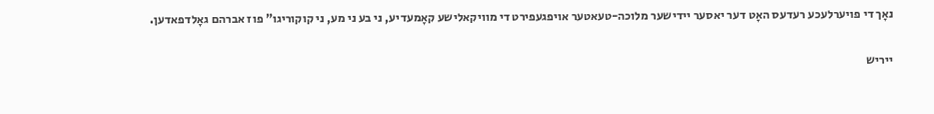נאָך די פויערלעכע רעדעס האָט דער יאסער יידישער מלוכה-טעאטער אויפגעפירט די מוויקאלישע קאָמעדיע, ני בע ני מע, ני קוקוריגו" פוז אברהם גאָלדפאדען.

ייריש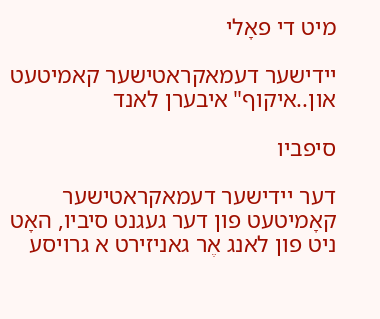מיט די פאָלי

יידישער דעמאקראטישער קאמיטעט און..איקוף" איבערן לאנד

סיפביו

דער יידישער דעמאקראטישער קאָמיטעט פון דער געגנט סיביו, האָט ניט פון לאנג אֶר גאניזירט א גרויסע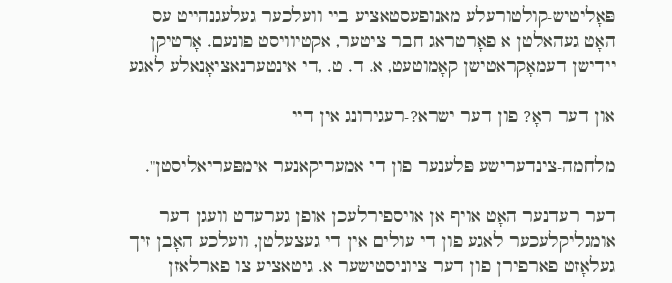פּאָליטיש-קולטורעלע מאנופעסטאציע ביי וועלכער געלעגנהייט עס האָט געהאלטן א פאָרטראג חבר ציטער, אקטיוויסט פונעם. אָרטיקן יידישן דעמאָקראטישן קאָמוטעט, א. ד. ט. ,די אינטערנאציאָנאלע לאגע

און דער ראָ? פון דער ישרא?-רעגירונג אין דיי

מלחמה-צינדערישע פּלענער פון די אמעריקאנער אימפּעריאליסטן".

דער רעדנער האָט אויף אן אויספירלעכן אופן גערעדט וועגן דער אומגליקלעכער לאגע פון די עולים אין די געצעלטן, וועלכע האָבן זיך געלאָזט פארפירן פון דער ציוניסטישער א. גיטאציע צו פארלאזן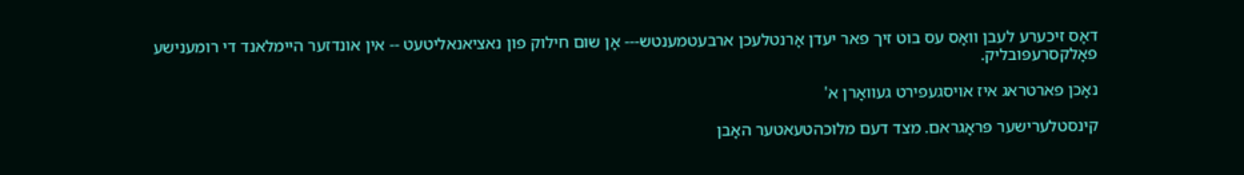דאָס זיכערע לעבן וואָס עס בוט זיך פאר יעדן אָרנטלעכן ארבעטמענטש--- אָן שום חילוק פון נאציאנאליטעט -- אין אונדזער היימלאנד די רומענישע פאָלקסרעפּובליק.

נאָכן פארטראג איז אויסגעפירט געוואָרן א'

קינסטלערישער פּראָגראם. מצד דעם מלוכהטעאטער האָבן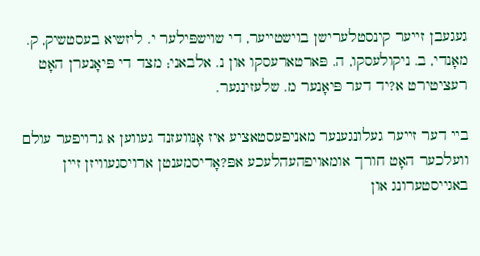געגעבן זייער קינסטלערישן בוישטייער, די שוישפּילער י. ליזשיא בעסטשיק, ק. מאָנדי, ב. ניקולעסקו, ה. פּארטארעסקו און נ. אלבאני; מצד די פּיאָנערן האָט רעציטירט א?יד דער פּיאָנער מ. שלעזינגער.

ביי דער זייער געלונגענער מאניפעסטאציע איז אָנּוועזנד געווען א גרויפער עולם וועלכער האָט חורך אומאויפהעהלעכע אפּ?אָדיסמענטן ארויסגעוויזן זיין באגייסטערונג און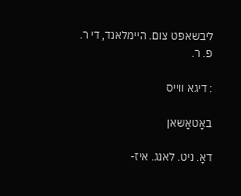ליבשאפט צום. היימלאנד, די ר. פ. ר.

: דיגא װייס

באָטאָשאן

דאָ. ניט. לאנג. איז-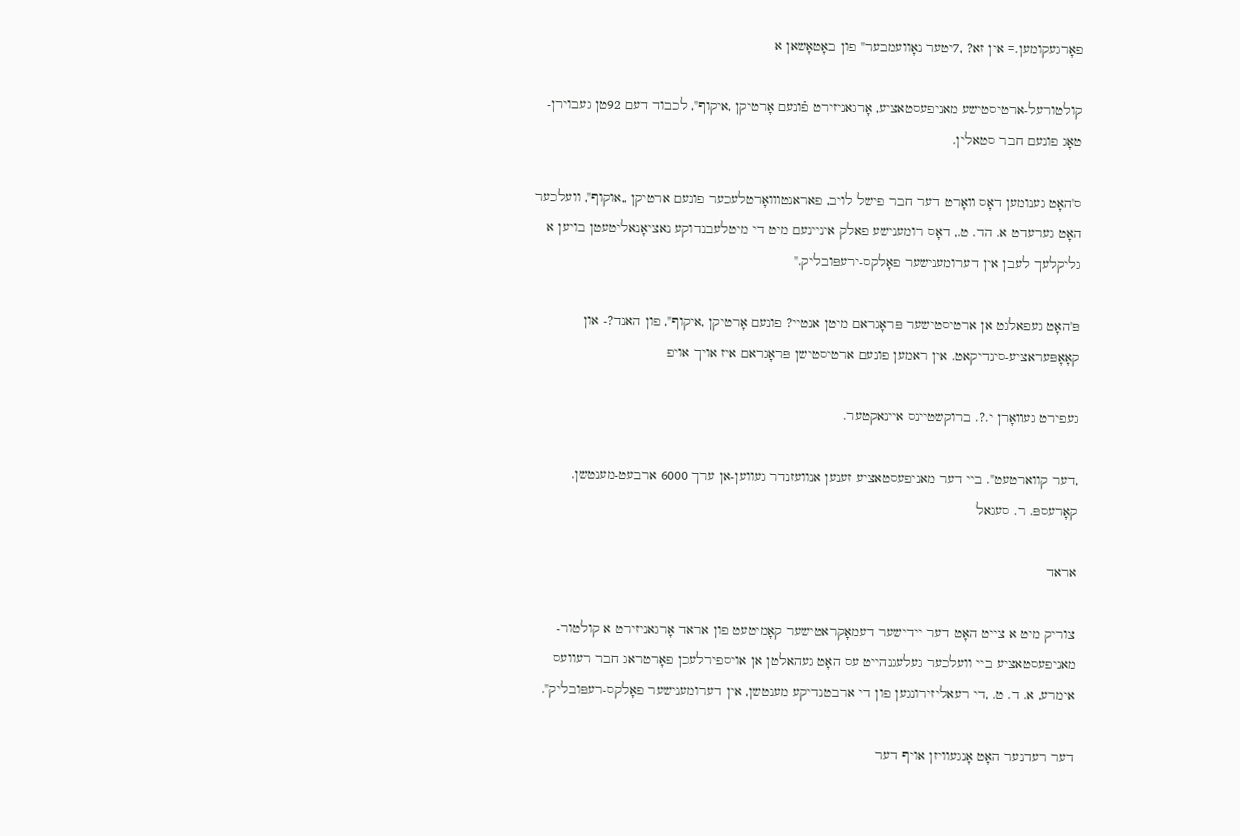פאָרגעקומען.= אין זא? ,7יטער נאָוועמבער" פון באָטאָשאן א

קולטורעל-ארטיסטישע מאניפעסטאציע, אָרגאניזירט פֿונעם אָרטיקן ,איקוף", לכבוד דעם 92טן געבוירן-טאָג פונעם חבר סטאלין.

ס'האָט גענומען דאָס װאָרט דער חבר פישל לויב, פאראנטװואָרטלעכער פונעם ארטיקן ,,אוקוף", וועלכער האָט גערעדט א. הד. ט., דאָס רומענישע פאלק איניינעם מיט די מיטלעבנדוקע נאציאָנאליטעטן בויען א גליקלעך לעבן אין דערומענישער פאָלקס-ירעפּובליק."

פּ'האָט געפאלגט אן ארטיסטישער פּראָגראם מיטן אנטיי? פונעם אָרטיקן ,איקוף", פון האנד?- און קאָאָפּעראציע-סינדיקאט. אין ראמען פונעם ארטיסטישן פּראָגראם איז אויך אויפ

געפירט געװאָרן י.?. ברוקשטיינס איינאקטער.

,דער קווארטעט". ביי דער מאניפעסטאציע זענען אנוועזנדר געווען-אן ערך 6000 ארבעט-מענטשן. קאָרעספּ. ר. סעגאל

אראד

צוריק מיט א צייט האָט דער יידישער דעמאָקראטישער קאָמיטעט פון אראד אָרגאניזירט א קולטור-מאניפעסטאציע ביי וועלכער געלעגנהייט עס האָט געהאלטן אן אויספירלעכן פאָרטראג חבר רעוועס אימרע, א. ד. ט. ,די רעאליזירונגען פון די ארבטנדיקע מענטשן, אין דערומענישער פאָלקס-רעפּובליק".

דער רעדנער האָט אָנגעוויזן אויף דער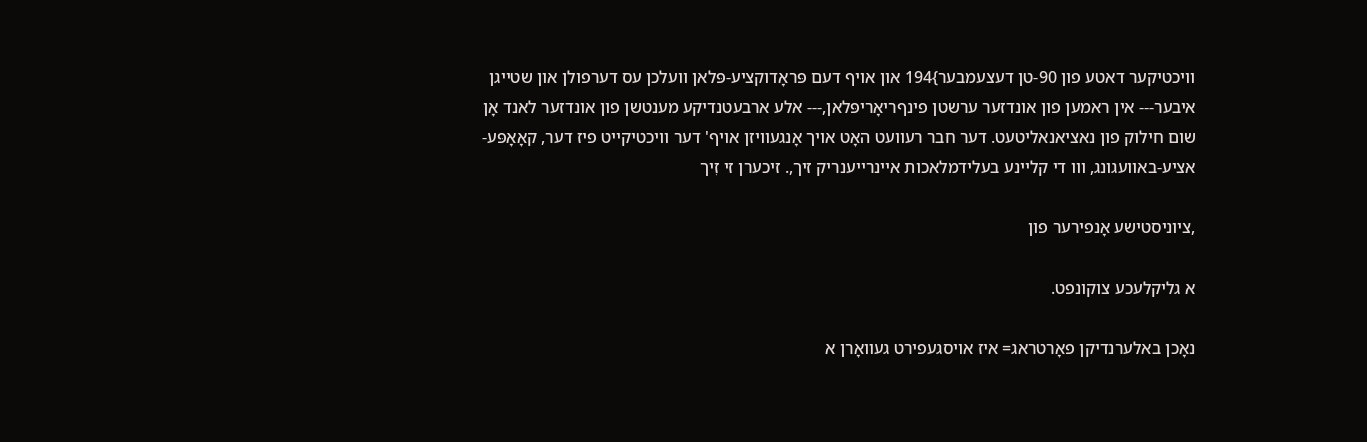וויכטיקער דאטע פון 90-טן דעצעמבער}194 און אויף דעם פּראָדוקציע-פּלאן וועלכן עס דערפולן און שטייגן איבער--- אין ראמען פון אונדזער ערשטן פינףריאָריפּלאן,--- אלע ארבעטנדיקע מענטשן פון אונדזער לאנד אָן שום חילוק פון נאציאנאליטעט. דער חבר רעוועט האָט אויך אָנגעוויזן אויף' דער וויכטיקייט פיז דער, קאָאָפּע-אציע-באוועגונג, ווו די קליינע בעלידמלאכות איינרייענריק זיך,. זיכערן זי זִיך

,ציוניסטישע אָנפירער פון

א גליקלעכע צוקונפט.

נאָכן באלערנדיקן פאָרטראג= איז אויסגעפירט געװאָרן א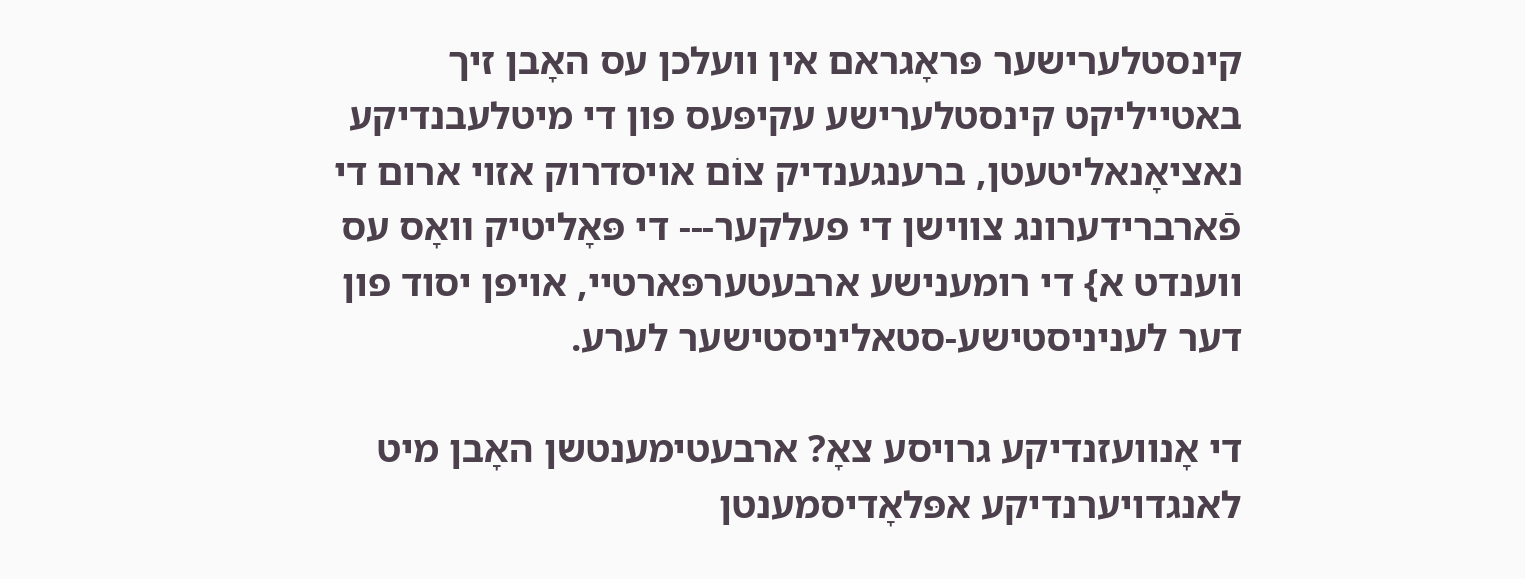קינסטלערישער פּראָגראם אין וועלכן עס האָבן זיך באטייליקט קינסטלערישע עקיפּעס פון די מיטלעבנדיקע נאציאָנאליטעטן, ברענגענדיק צוֹם אויסדרוק אזוי ארום די פֿארברידערונג צווישן די פעלקער--- די פּאָליטיק װאָס עס ווענדט א} די רומענישע ארבעטערפּארטיי, אויפן יסוד פון דער לעניניסטישע-סטאליניסטישער לערע.

די אָנוועזנדיקע גרויסע צאָ? ארבעטימענטשן האָבן מיט לאנגדויערנדיקע אפּלאָדיסמענטן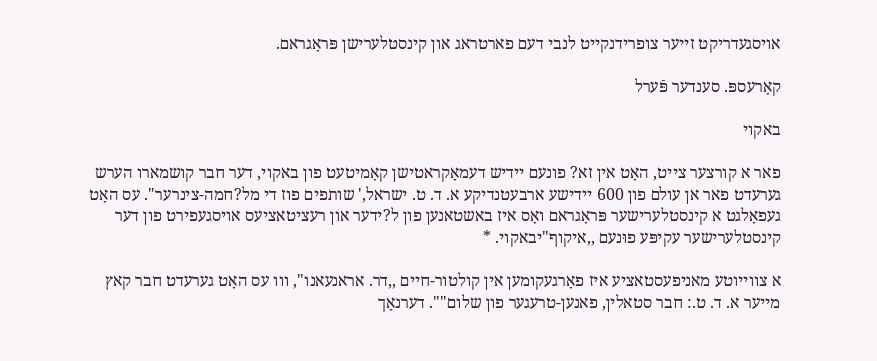אויסגעדריקט זייער צופרידנקייט לנבי דעם פארטראג און קינסטלערישן פּראָגראם.

קאָרעספּ. סענדער פּֿערל

באקוי

פאר א קורצער צייט, האָט אין זא? פונעם יידיש דעמאָקראטישן קאָמיטעט פון באקוי, דער חבר קושמארו הערש גערעדט פאר אן עולם פון 600 יידישע ארבעטנדיקע א. ד. ט. ישראל,' שותפים פוז די מל?חמה-צינרער". עס האָט געפאָלגט א קינסטלערישער פּראָגראם ואָס איז באשטאנען פון ל?ידער און רעציטאציעס אויסגעפירט פון דער קינסטלערישער עקיפּע פוּנעם ,,איקוף"יבאקוי. *

א צווייוטע מאניפעסטאציע איז פאָרגעקומען אין קולטור-חיים ,,דר. אראנעאנו", ווו עס האָט גערעדט חבר קאץ מייער א. ד. ט.: חבר סטאלין, פאנען-טרעגער פון שלום"". דערנאָך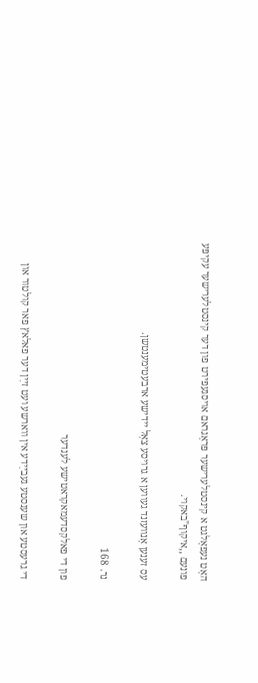האָט נעפאָלגט א קינסטלערישער פּראָגראם אויסגעפירט פון דער קינסטלערישער עקיפּע פונעם ,,איקוף"באקוי.

עס זענען אָנוועזנד געווען א גרויסע צאָל יידישע ארבעטימענטשן.

נר. 168

פון די פאלקסדעמאקראטישע לענדער

די גרעסטע און שענסטע געבײַדע אין ווארשע ועט זײַן דער פאלאץ פאר קולטור און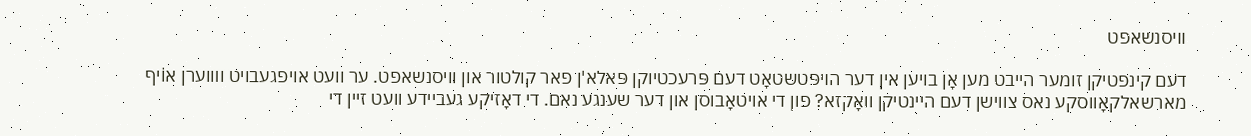וויסנשאפט

דעם קינפטיקן זומער הייבט מען אָן בויען אין דער הױפּטשטאָט דעם פּרעכטיוקן פּאלא'ן פאר קולטור און וויסנשאפט. ער וועט אויפגעבויט וװוערן אוֹיף מארשאלקאָווסקע נאס צווישן דעם היינטיקן וואָקזא? פון די אויטאָבוסן און דער שענגע נאם. די דאָזיקע געביידע וועט זיין די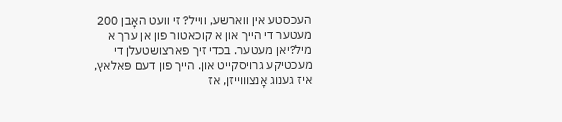העכסטע אין ווארשע, ווייל? זי וועט האָבן 200 מעטער די הייך און א קוכאטור פון אן ערך א מיל?יאן מעטער. בכדי זיך פארצושטעלן די מעכטיקע גרויסקייט און. הייך פון דעם פּאלאץ, איז גענוג אָנצוווייזן, אז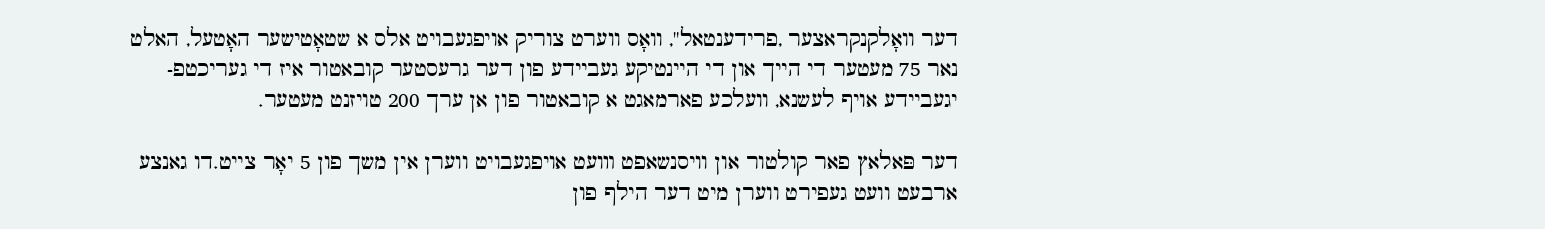דער וואָלקנקראצער ,פרידענטאל", וואָס ווערט צוריק אויפגעבויט אלס א שטאָטישער האָטעל, האלט נאר 75 מעטער די הייך און די היינטיקע געביידע פון דער גרעסטער קובאטור איז די געריכטפ-יגעביידע אויף לעשנא, וועלכע פארמאגט א קובאטור פון אן ערך 200 טויזנט מעטער.

דער פּאלאץ פאר קולטור און וויסנשאפט װועט אויפגעבויט ווערן אין משך פון 5 יאָר צייט.דו גאנצע ארבעט וועט געפירט ווערן מיט דער הילף פון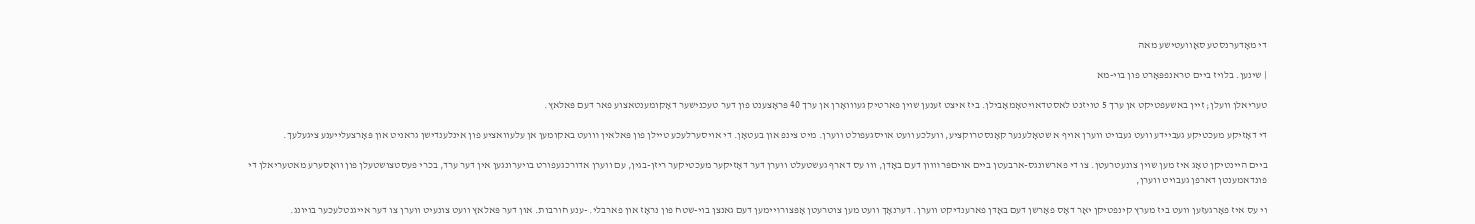די מאָדערנסטע סאָוועטישע מאה

| שינען. בלויז ביים טראנפפּאָרט פון בוי-מא

טעריאלן וועלן; זיין באשעפטיקט אן ערך 5 טויזנט לאסטדאויטאָמאָבילן. ביז איצט זענען שוין פארטיק געװואָרן אן ערך 40 פּראָצענט פון דער טעכנישער דאָקומענטאצוע פאר דעם פּאלאץ.

די דאָזיקע מעכטיקע געביידע וועט געבויט ווערן אויף א שטאָלענער קאָנסטרוקציע, וועלכע וועט אויסגעפולט ווערן. מיט צינפ און בעטאָן. די אויסערלעכע טיילן פון פּאלאין װועט באקומען אן עלעוואציע פון אינלענדישן גראניט און פּאָרצעלייענע ציגעלעך.

ביים היינטיקן טאָג איז מען שוין צונעטרעטן. צו די פארשונגס-ארבעטן ביים אויםפּרװוון דעם באָדן, ווו עס דארף געשטעלט ווערן דער דאָזיקער מעכטיקער ריזן-בגין, עם ווערן אדורכגעפורט בויערונגען אין דער ערד, בכרי פעסטצושטעלן פון וואָסערע מאטעריאלן די פונדאמענטן דארפן געבויט ווערן,

וי עס איז פאָרגעזען וועט ביז מערץ קינפטיקן יאָר דאָס פאָרשן דעם באָדן פארענדיקט ווערן. דערנאָך וועט מען צוטרעטן אָפּצורױימען דעם גאנצן בוי-שטח פון נראָז און פארבלי. -ענע חורבות. און דער פּאלאץ וועט צונעיט ווערן צו דער אייגנטלעכער בויונג.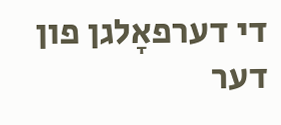די דערפאָלגן פון דער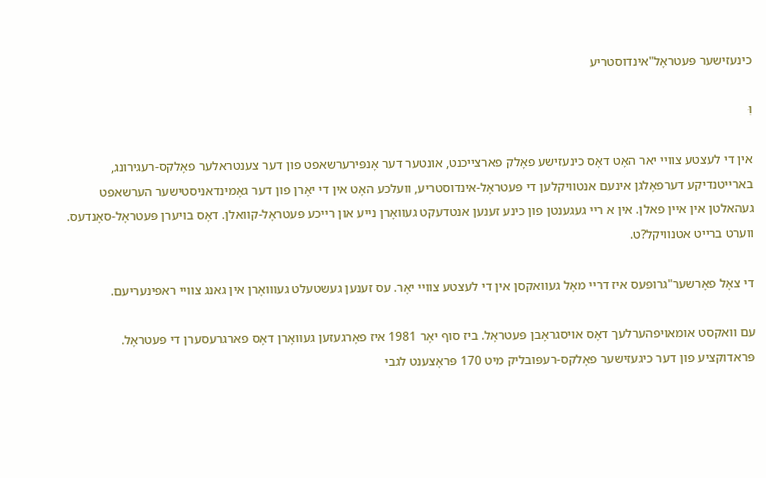כינעזישער פּעטראָל"אינדוסטריע

וִּ

אין די לעצטע צוויי יאר האָט דאָס כינעזישע פאָלק פארצייכנט, אונטער דער אָנפּירערשאפט פון דער צענטראלער פאָלקס-רעגירונג, בארייטנדיקע דערפאָלגן אינעם אנטוויקלען די פּעטראָל-אינדוסטריע, וועלכע האָט אין די יאָרן פון דער גאָמינדאניסטישער הערשאפט געהאלטן אין איין פאלן. אין א ריי געגענטן פון כינע זענען אנטדעקט געוואָרן נייע און רייכע פּעטראָל-קוואלן. דאָס בויערן פּעטראָל-סאָנדעס. ווערט ברייט אטנוויקל?ט.

די צאָל פאָרשער"גרופּעס איז דריי מאָל געוואקסן אין די לעצטע צוויי יאָר. עס זענען געשטעלט געװואָרן אין גאנג צוויי ראפינעריעם.

עם וואקסט אומאויפהערלעך דאָס אויסגראָבן פּעטראָל. ביז סוף יאָר 1981 איז פאָרגעזען געװאָרן דאָס פארגרעסערן די פּעטראָל. פּראדוקציע פון דער כיגעזישער פאָלקס-רעפּובליק מיט 170 פּראָצענט לגבי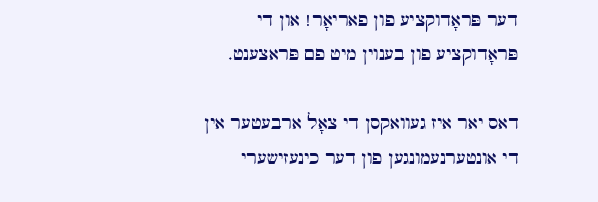דער פּראָדוקציע פון פאריאָר! און די פּראָדוקציע פון בענוין מיט פם פּראצענט.

דאס יאר איז געוואקסן די צאָל ארבעטער אין די אונטערנעמונגען פון דער כינעזישערי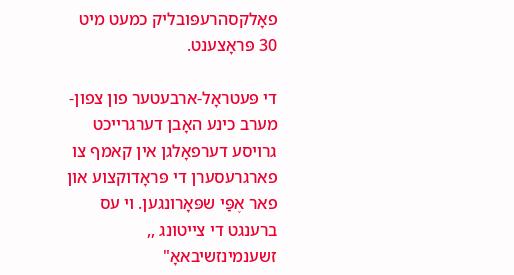פאָלקסהרעפּובליק כמעט מיט 30 פּראָצענט.

די פּעטראָל-ארבעטער פון צפון-מערב כינע האָבן דערגרייכט גרויסע דערפאָלגן אין קאמף צו פארגרעסערן די פּראָדוקצוע און פאר אֶפַּי שפּאָרונגען. וי עס ברענגט די צייטונג ,, זשענמינזשיבאאָ"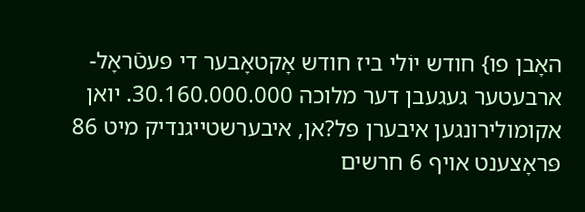האָבן פו} חודש יוֹלי ביז חודש אָקטאָבער די פּעטֿראָל-ארבעטער געגעבן דער מלוכה 30.160.000.000. יואן אקומולירונגען איבערן פּל?אן, איבערשטייגנדיק מיט 86 פּראָצענט אויף 6 חרשים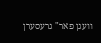וועגן פאר" גרעסערן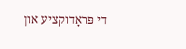די פּראָדוקציע און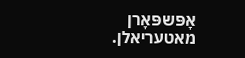אָפּשפּאָרן מאטעריאלן.